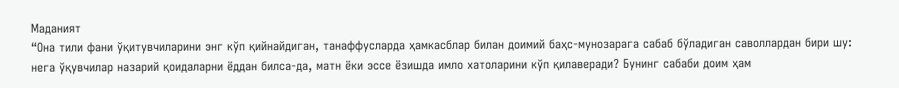Маданият
“Она тили фани ўқитувчиларини энг кўп қийнайдиган, танаффусларда ҳамкасблар билан доимий баҳс-мунозарага сабаб бўладиган саволлардан бири шу: нега ўқувчилар назарий қоидаларни ёддан билса-да, матн ёки эссе ёзишда имло хатоларини кўп қилаверади? Бунинг сабаби доим ҳам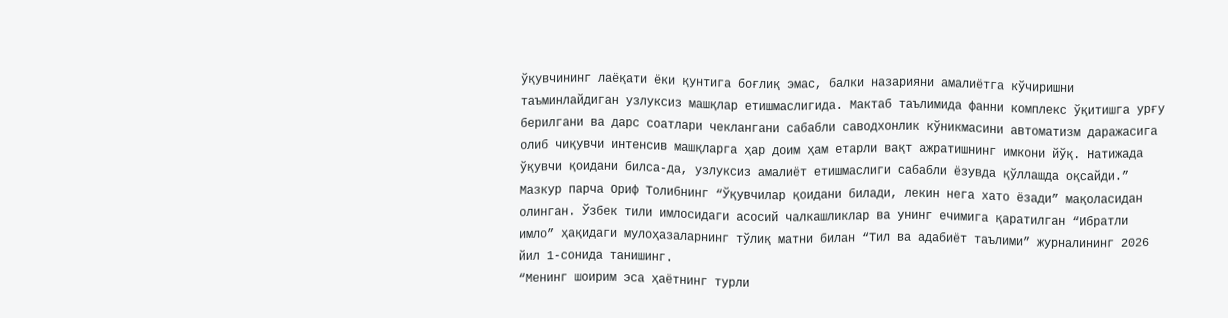ўқувчининг лаёқати ёки қунтига боғлиқ эмас, балки назарияни амалиётга кўчиришни таъминлайдиган узлуксиз машқлар етишмаслигида. Мактаб таълимида фанни комплекс ўқитишга урғу берилгани ва дарс соатлари чеклангани сабабли саводхонлик кўникмасини автоматизм даражасига олиб чиқувчи интенсив машқларга ҳар доим ҳам етарли вақт ажратишнинг имкони йўқ. Натижада ўқувчи қоидани билса-да, узлуксиз амалиёт етишмаслиги сабабли ёзувда қўллашда оқсайди.” Мазкур парча Ориф Толибнинг “Ўқувчилар қоидани билади, лекин нега хато ёзади” мақоласидан олинган. Ўзбек тили имлосидаги асосий чалкашликлар ва унинг ечимига қаратилган “Ибратли имло” ҳақидаги мулоҳазаларнинг тўлиқ матни билан “Тил ва адабиёт таълими” журналининг 2026 йил 1-сонида танишинг.
“Менинг шоирим эса ҳаётнинг турли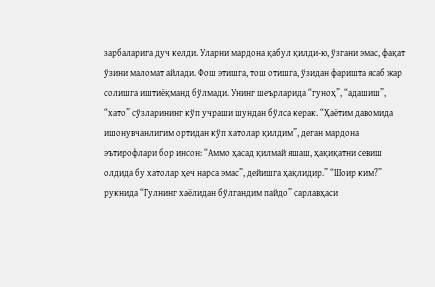зарбаларига дуч келди. Уларни мардона қабул қилди-ю, ўзгани эмас, фақат ўзини маломат айлади. Фош этишга, тош отишга, ўзидан фаришта ясаб жар солишга иштиёқманд бўлмади. Унинг шеърларида “гуноҳ”, “адашиш”, “хато” сўзларининг кўп учраши шундан бўлса керак. “Ҳаётим давомида ишонувчанлигим ортидан кўп хатолар қилдим”, деган мардона эътирофлари бор инсон: “Аммо ҳасад қилмай яшаш, ҳақиқатни севиш олдида бу хатолар ҳеч нарса эмас”, дейишга ҳақлидир.” “Шоир ким?” рукнида “Гулнинг хаёлидан бўлгандим пайдо” сарлавҳаси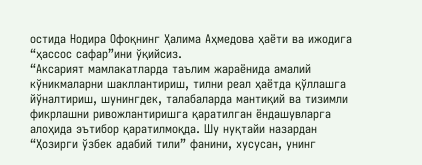остида Нодира Офоқнинг Ҳалима Аҳмедова ҳаёти ва ижодига “ҳассос сафар”ини ўқийсиз.
“Аксарият мамлакатларда таълим жараёнида амалий кўникмаларни шакллантириш, тилни реал ҳаётда қўллашга йўналтириш, шунингдек, талабаларда мантиқий ва тизимли фикрлашни ривожлантиришга қаратилган ёндашувларга алоҳида эътибор қаратилмоқда. Шу нуқтайи назардан “Ҳозирги ўзбек адабий тили” фанини, хусусан, унинг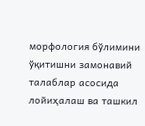морфология бўлимини ўқитишни замонавий талаблар асосида лойиҳалаш ва ташкил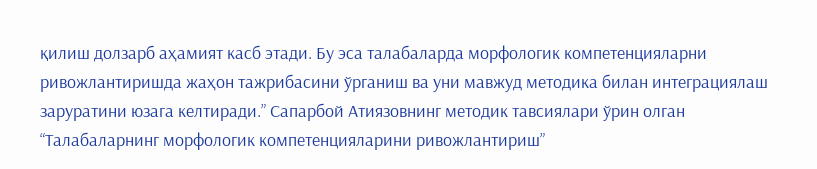қилиш долзарб аҳамият касб этади. Бу эса талабаларда морфологик компетенцияларни ривожлантиришда жаҳон тажрибасини ўрганиш ва уни мавжуд методика билан интеграциялаш заруратини юзага келтиради.” Сапарбой Атиязовнинг методик тавсиялари ўрин олган “Талабаларнинг морфологик компетенцияларини ривожлантириш”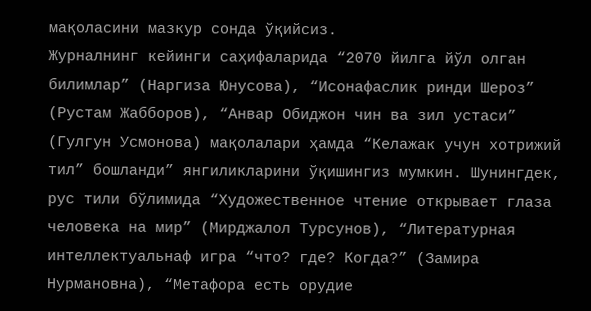мақоласини мазкур сонда ўқийсиз.
Журналнинг кейинги саҳифаларида “2070 йилга йўл олган билимлар” (Наргиза Юнусова), “Исонафаслик ринди Шероз” (Рустам Жабборов), “Анвар Обиджон чин ва зил устаси” (Гулгун Усмонова) мақолалари ҳамда “Келажак учун хотрижий тил” бошланди” янгиликларини ўқишингиз мумкин. Шунингдек, рус тили бўлимида “Художественное чтение открывает глаза человека на мир” (Мирджалол Турсунов), “Литературная интеллектуальнаф игра “что? где? Когда?” (Замира Нурмановна), “Метафора есть орудие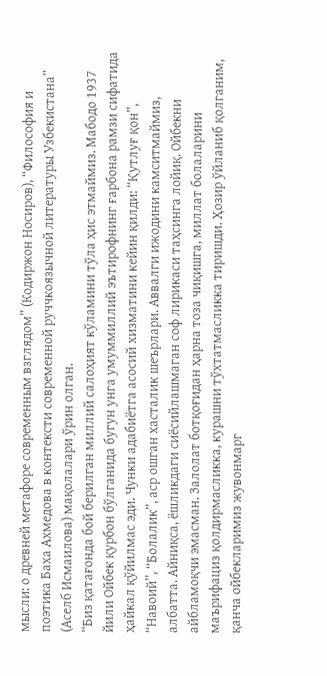мысли: о древней метафоре современным взглядом” (Кодиржон Носиров), “Философия и поэтика Баха Ахмедова в контексти современной руччкоязычной литературы Узбекистана” (Аселб Исмаилова) мақолалари ўрин олган.
“Биз қатағонда бой берилган миллий салоҳият кўламини тўла ҳис этмаймиз. Мабодо 1937 йили Ойбек қурбон бўлганида бугун унга умуммиллий эътирофнинг ғарбона рамзи сифатида ҳайкал қўйилмас эди. Чунки адабиётга асосий хизматини кейин қилди: “Қутлуғ қон”, “Навоий”, “Болалик”, аср ошган хасталик шеърлари. Аввалги ижодини камситмаймиз, албатта. Айниқса, ёшликдаги сиёсийлашмаган соф лирикаси таҳсинга лойиқ. Ойбекни айбламоқчи эмасман. Залолат ботқоғидан ҳарна тоза чиқишга, миллат болаларини маърифациз қолдирмасликка, курашни тўхтатмасликка тиришди. Ҳозир ўйланиб қолганим, қанча ойбекларимиз жувонмарг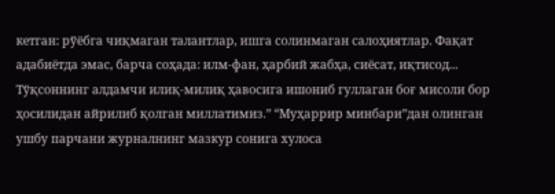кетган: рўёбга чиқмаган талантлар, ишга солинмаган салоҳиятлар. Фақат адабиётда эмас, барча соҳада: илм-фан, ҳарбий жабҳа, сиёсат, иқтисод... Тўқсоннинг алдамчи илиқ-милиқ ҳавосига ишониб гуллаган боғ мисоли бор ҳосилидан айрилиб қолган миллатимиз.” “Муҳаррир минбари”дан олинган ушбу парчани журналнинг мазкур сонига хулоса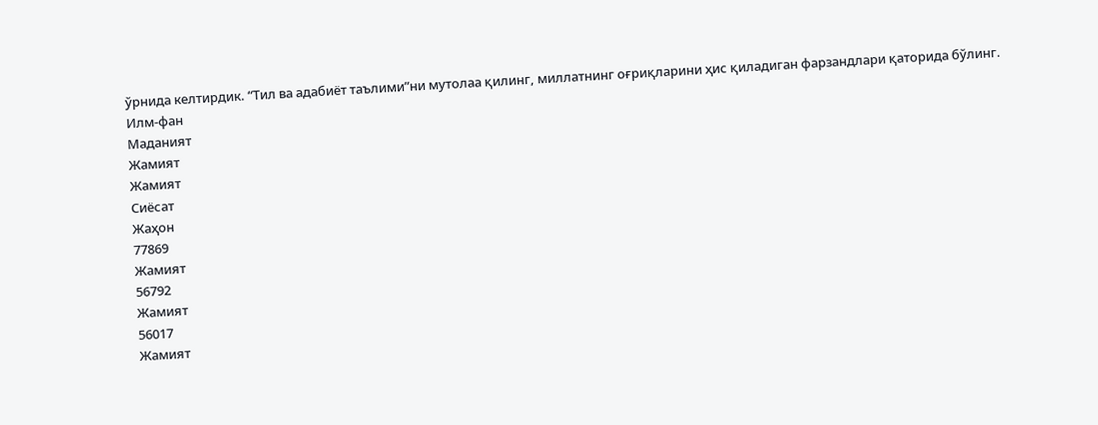ўрнида келтирдик. “Тил ва адабиёт таълими”ни мутолаа қилинг, миллатнинг оғриқларини ҳис қиладиган фарзандлари қаторида бўлинг.
Илм-фан
Маданият
Жамият
Жамият
Сиёсат
Жаҳон
77869
Жамият
56792
Жамият
56017
Жамият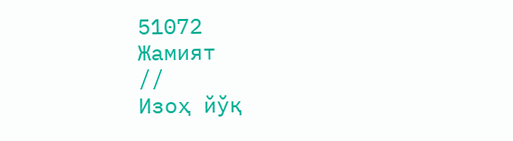51072
Жамият
//
Изоҳ йўқ